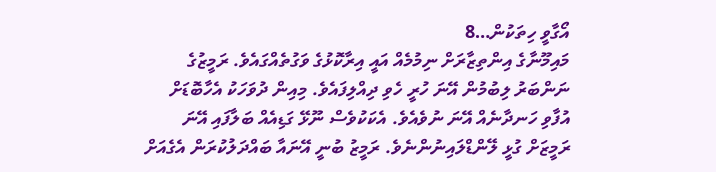އޯގާވީ ހިތަކުން…8
މައިމޫނާގެ އިންތިޒާރަށް ނިމުމެއް އައީ އިރާކޮޅުގެ ވަގުތެއްގައެވެ. ރަމީޒުގެ ނަންބަރު ލިބުމުން އޭނަ ހުރީ ހެވި ދިއްލިފައެވެ. މިއިން ދުވަހަކު އެހާބޮޑަށް އުފާވި ހަނދާނެއް އޭނަ ނުވެއެވެ. އެކަކުވެސް ނޫޅޭ ގަޑިއެއް ބަލާފައި އޭނަ ރަމީޒަށް ގުޅީ ލޭންޑްލައިނުންނެވެ. ރަމީޒު ބުނީ އޭނައާ ބައްދަލުކުރަން އެގެއަށް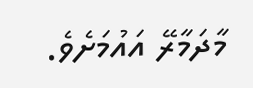މާދަމާރޭ އައުމަށެވެ.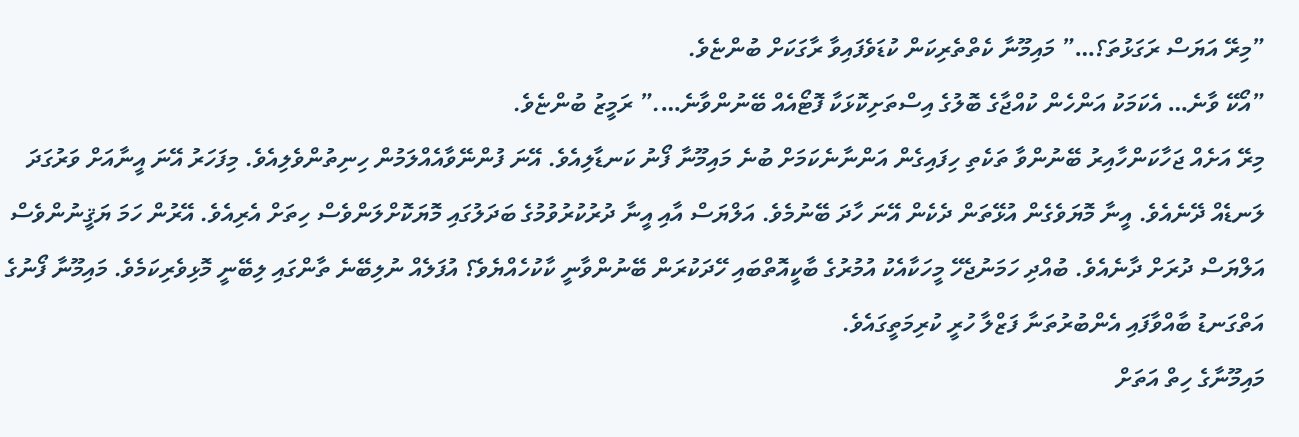”މިރޭ އަޔަސް ރަގަޅުތަ؟…” މައިމޫނާ ކެތްތެރިކަން ކުޑަވެފައިވާ ރާގަކަށް ބުންޏެވެ.
”އޯކޭ ވާނެ… އެކަމަކު އަންހެން ކުއްޖާގެ ބޮލުގެ އިސްތަށިކޮޅަކާ ފޮޓޯއެއް ބޭނުންވާނެ….” ރަމީޒު ބުންޏެވެ.
މިރޭ އަށެއް ޖަހާކަންހާއިރު ބޭނުންވާ ތަކެތި ހިފައިގެން އަންނާނެކަމަށް ބުނެ މައިމޫނާ ފޯނު ކަނޑާލިއެވެ. އޭނަ ފުންނޭވާއެއްލަމުން ހިނިތުންވެލިއެވެ. މިފަހަރު އޭނަ އީނާއަށް ވަރުގަދަ ލަނޑެއް ދޭނެއެވެ. އީނާ މޮޔަވެގެން އުޅޭތަން ދެކެން އޭނަ ހާދަ ބޭނުމެވެ. އަލްޔަސް އާއި އީނާ ދުރުކުރުވުމުގެ ބަދަލުގައި މޮޔަކޮށްލަންވެސް ހިތަށް އެރިއެވެ. އޭރުން ހަމަ ޔަޤީނުންވެސް އަލްޔަސް ދުރަށް ދާނެއެވެ. ބުއްދި ހަމަނުޖެހޭ މީހަކާއެކު އުމުރުގެ ބާކީއޮތްބައި ހޭދަކުރަން ބޭނުންވާނީ ކާކުހެއްޔެވެ؟ އުފަލެއް ނުލިބޭނެ ތާންގައި ލިބޭނީ މޮޅިވެރިކަމެވެ. މައިމޫނާ ފޯނުގެ އަތްގަނޑު ބާއްވާފައި އެންބުރުތަނާ ފަޒްލާ ހުރީ ކުރިމަތީގައެވެ.
މައިމޫނާގެ ހިތް އަތަށް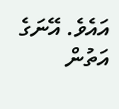އައެވެ. އޭނަގެ އަތުން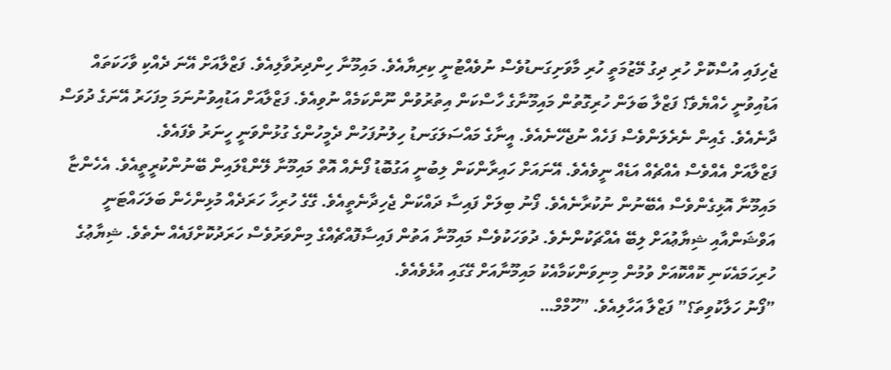ޖެހިފައި އުސްކޮށް ހުރި ދިގު މޭޒުމަތީ ހުރި މާވަށިގަނޑުވެސް ނުވެއްޓުނީ ކިރިޔާއެވެ. މައިމޫނާ ހިންދިރުވާލިއެވެ. ފަޒްލާއަށް އޭނަ ދެއްކި ވާހަކަތައް އަޑުއިވުނީ ހެއްޔެވެ؟ ފަޒްލާ ބަލަން ހުރިގޮތުން މައިމޫނާގެ ހާސްކަން އިތުރުވުން ނޫންކަމެއް ނުވިއެވެ. ފަޒްލާއަށް އަޑުއިވުނުނަމަ މިފަހަރު އޭނަގެ ދުވަސް ދާނެއެވެ. ގެއިން ނެރެލަންވެސް ފަހެއް ނުޖެހޭނެއެވެ. އީނާގެ މައްސަލަގަނޑު ހިލުނުފަހުން ދެމީހުންގެ ގުޅުންވަނީ ހީނަރު ވެފައެވެ.
ފަޒްލާއަށް އެއްވެސް އެއްޗެއް އަޑެއް ނީވެއެވެ. އޭނައަށް ހައިރާންކަން ލިބުނީ އަގުބޮޑު ފޯނެއް އޮތް މައިމޫނާ ލޭންޑްލައިން ބޭނުންކުރީތީއެވެ. އެހެންޏާ މައިމޫނާ އޮޅިގެންވެސް އެބޭނުން ނުކުރާނެއެވެ. ފޯނު ބިލަށް ފައިސާ ދައްކަން ޖެހިދާނެތީއެވެ. ގޭގެ ހުރިހާ ހަރަދެއް މުޅިންހެން ބަލަހައްޓަނީ އަވްޝަންއާއި ޝިޔާޢުއަށް ލިބޭ އެއްޗަކުންނެވެ. ދުވަހަކުވެސް މައިމޫނާ އަތުން ފައިސާފޮއްޗެއްގެ މިންވަރުވެސް ހަރަދުކޮށްފައެއް ނެތެވެ. ޝިޔާޢުގެ ހުރިހަމައެކަނި ކޮއްކޮއަށް ވުމުން މިނިވަންކަމާއެކު މައިމޫނާއަށް ގޭގައި އުޅެވެއެވެ.
”ފޯނު ހަލާކުވިތަ؟” ފަޒްލާ އަހާލިއެވެ. ”ހޫމްމް…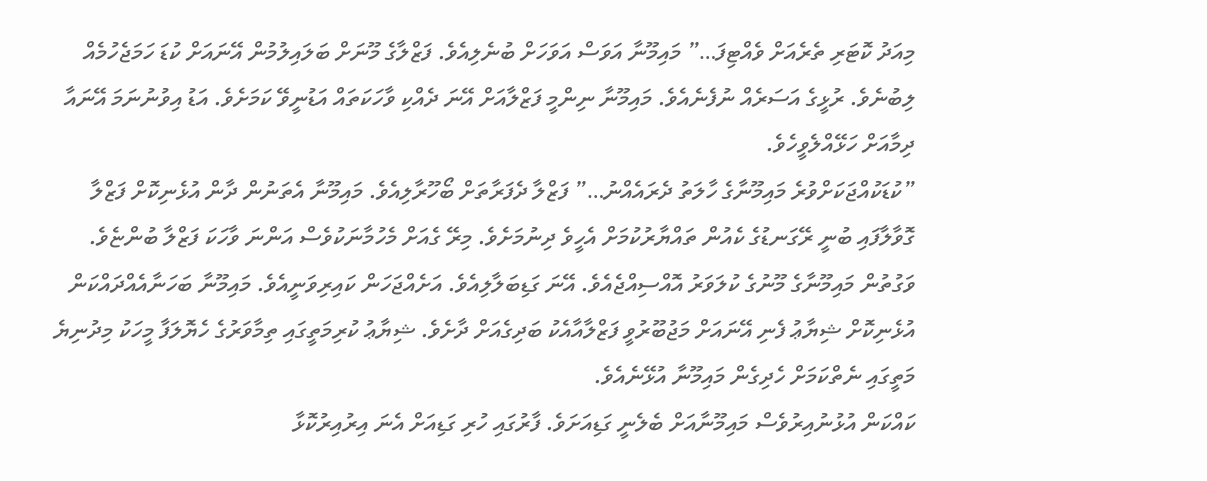މިއަދު ކޮޓަރި ތެރެއަށް ވެއްޓިފަ…” މައިމޫނާ އަވަސް އަވަހަށް ބުނެލިއެވެ. ފަޒްލާގެ މޫނަށް ބަލައިލުމުން އޭނައަށް ކުޑަ ހަމަޖެހުމެއް ލިބުނެވެ. ރުޅީގެ އަސަރެއް ނުފެނެއެވެ. މައިމޫނާ ނިންމީ ފަޒްލާއަށް އޭނަ ދެއްކި ވާހަކަތައް އަޑުނީވޭ ކަމަށެވެ. އަޑު އިވުނުނަމަ އޭނައާ ދިމާއަށް ހަޅޭއްލެވީހެވެ.
”ކުޑަކުއްޖަކަށްވުރެ މައިމޫނާގެ ހާލަތު ދެރައެއްނު…” ފަޒްލާ ދެފަރާތަށް ބޯހޫރާލިއެވެ. މައިމޫނާ އެތަނުން ދާން އުޅެނިކޮށް ފަޒްލާ ގޮވާލާފައި ބުނީ ރޭގަނޑުގެ ކެއުން ތައްޔާރުކުމަށް އެހީވެ ދިނުމަށެވެ. މިރޭ ގެއަށް މެހުމާނަކުވެސް އަންނަ ވާހަކަ ފަޒްލާ ބުންޏެވެ. ވަގުތުން މައިމޫނާގެ މޫނުގެ ކުލަވަރު އޮއްސިއްޖެއެވެ. އޭނަ ގަޑިބަލާލިއެވެ. އަށެއްޖަހަން ކައިރިވަނީއެވެ. މައިމޫނާ ބަހަނާއެއްދައްކަން އުޅެނިކޮށް ޝިޔާޢު ފެނި އޭނައަށް މަޖުބޫރުވީ ފަޒްލާއާއެކު ބަދިގެއަށް ދާށެވެ. ޝިޔާޢު ކުރިމަތީގައި ތިމާވަރުގެ ހެޔޮލަފާ މީހަކު މިދުނިޔެ މަތީގައި ނެތްކަމަށް ހެދިގެން މައިމޫނާ އުޅޭނެއެވެ.
ކައްކަން އުޅުނުއިރުވެސް މައިމޫނާއަށް ބެލެނީ ގަޑިއަށަވެ. ފާރުގައި ހުރި ގަޑިއަށް އެނަ އިރުއިރުކޮޅާ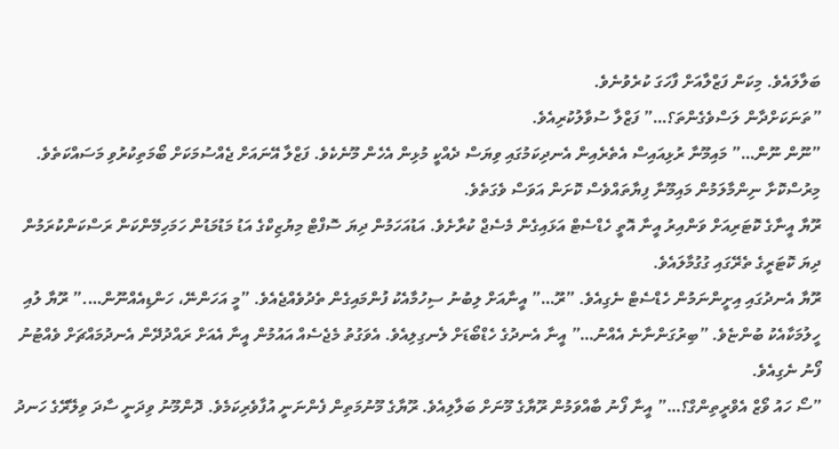ބަލާލައެވެ. މިކަން ފަޒްލާއަށް ފާހަގަ ކުރެވުނެވެ.
”ތަނަކަށްދާން ލަސްވެގެންތަ؟…” ފަޒްލާ ސުވާލުކުރިއެވެ.
”ނޫން ނޫން…” މައިމޫނާ ރުޅިއައިސް އެތެރެއިން އެނދިކަމުގައި ވިޔަސް ދެއްކީ މުޅިން އެހެން މޫނެކެވެ. ފަޒްލާ އޭނައަށް ޖެއްސުމަކަށް ބޯމަތިކުރުވި މަސައްކަތެވެ. މިރުސްކޮށާ ނިންމާލަމުން މައިމޫނާ ފިޔާތައްވެސް ކޮށަން އަވަސް ވެގަތެވެ.
ރޫޔާ އީނާގެ ކޮޓަރިއަށް ވަންއިރު އީނާ އޮތީ ހެޑްސެޓް އަޅައިގެން މެސެޖް ކުރާށެވެ. އަޑުއަހަމުން ދިޔަ ސޮފްޓް މިޔުޒިކްގެ އަޑު މަޑުމަޑުން ހަމަހިމޭންކަން ރަސްކަންކުރަމުން ދިޔަ ކޮޓަރީގެ ތެރޭގައި ގުގުމާލައެވެ.
ރޫޔާ އެނދުގައި އިށީންނަމުން ހެޑްސެޓް ނެގިއެވެ. ”ރޫ…” އީނާއަށް ލިބުނު ސިހުމާއެކު ފުންމައިގެން ތެދުވެއްޖެއެވެ. ”މީ އަހަންނޭ، ހަންޑިއެއްނޫން….” ރޫޔާ ލުއި ހީލުމަކާއެކު ބުންޏެވެ. ”ބިރުގަންނާނެ އެއްނު…” އީނާ އެނދުގެ ހެޑްބޯޑަށް ލެނގިލިއެވެ. އެވަގުތު މެޖެސެއް އައުމުން އީނާ އެއަށް ރައްދުދޭން އެނދުމައްޗަށް ވެއްޓުނު ފޯނު ނެގިއެވެ.
”ސޯ ހައު ވޯޒް އެވްރީތިންގް؟…” އީނާ ފޯނު ބާއްވަމުން ރޫޔާގެ މޫނަށް ބަލާލިއެވެ. ރޫޔާގެ މޫނުމަތިން ފެންނަނީ އުފާވެރިކަމެވެ. ދޮންމޫނު ވިދަނީ ސާދަ ވިލޭރޭގެ ހަނދު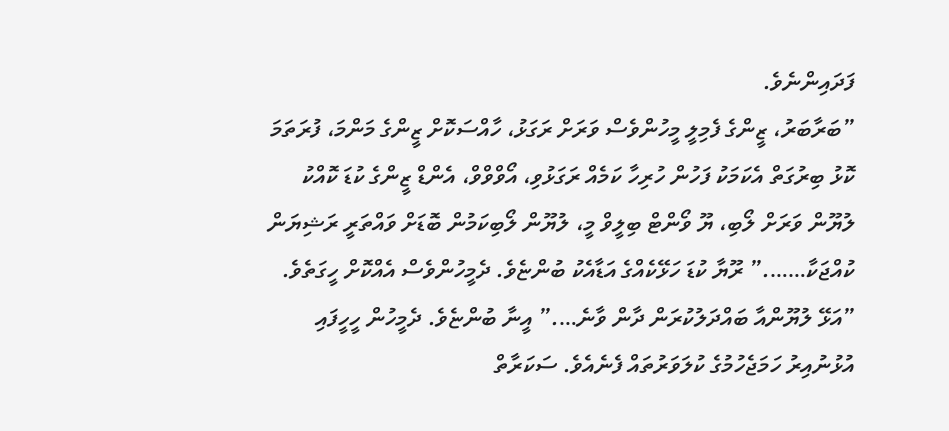ފަދައިންނެވެ.
”ބަރާބަރު، ޒީންގެ ފެމިލީ މީހުންވެސް ވަރަށް ރަގަޅު، ހާއްސަކޮށް ޒީންގެ މަންމަ، ފުރަތަމަ ކޮޅު ބިރުގަތް އެކަމަކު ފަހުން ހުރިހާ ކަމެއް ރަގަޅުވި، އޯވްވްވް، އެންޑް ޒީންގެ ކުޑަ ކޮއްކު ލުޔޫން ވަރަށް ލޯބި، ޔޫ ވޯންޓް ބިލީވް މީ، ލުޔޫން ލޯބިކަމުން ބޮޑަށް ވައްތަރީ ރަޝިޔަން ކުއްޖަކާ…….” ރޫޔާ ކުޑަ ހަޅޭކެއްގެ އަޑާއެކު ބުންޏެވެ. ދެމީހުންވެސް އެއްކޮށް ހީގަތެވެ.
”އަޅޭ ލުޔޫންއާ ބައްދަލުކުރަން ދާން ވާނެ….” އީނާ ބުންޏެވެ. ދެމީހުން ހީހީފައި އުޅުނުއިރު ހަމަޖެހުމުގެ ކުލަވަރުތައް ފެނެއެވެ. ސަކަރާތް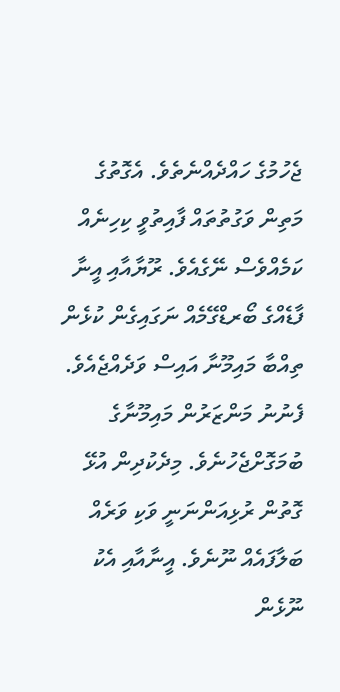ޖެހުމުގެ ހައްދެއްނެތެވެ. އެގޮތުގެ މަތިން ވަގުތުތައް ފާއިތުވީ ކިހިނެއް ކަމެއްވެސް ނޭގެއެވެ. ރޫޔާއާއި އީނާ ފާޑެއްގެ ބޯރޑްގޭމެއް ނަގައިގެން ކުޅެން ތިއްބާ މައިމޫނާ އައިސް ވަދެއްޖެއެވެ. ފެނުނު މަންޒަރުން މައިމޫނާގެ ބުމަގޮށްޖެހުނެވެ. މިދެކުދިން އުޅޭ ގޮތުން ރުޅިއަންނަނީ ވަކި ވަރެއް ބަލާފައެއް ނޫނެވެ. އީނާއާއި އެކު ނޫޅެން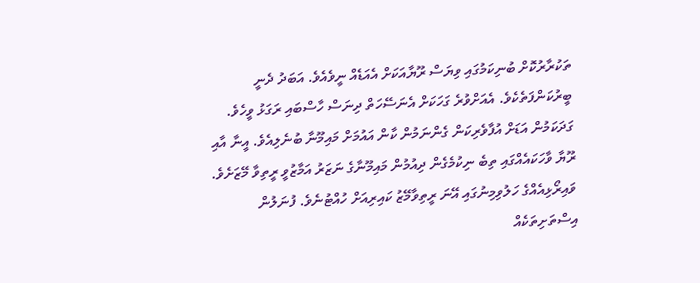ތަކުރާރުކޮށް ބުނިކަމުގައި ވިޔަސް ރޫޔާއަކަށް އެއަޑެއް ނީވެއެވެ. އަބަދު ދެނީ ބީރުކަންފަތެކެވެ. އެއަށްވުރެ ގަހަކަށް އެނަސޭހަތް ދިނަސް ހާސްބައި ރަގަޅު ވީހެވެ.
ގަދަކަމުން އަޑަށް އުފާވެރިކަން ގެންނަމުން ކާން އައުމަށް މައިމޫނާ ބުނެލިއެވެ. އީނާ އާއި ރޫޔާ ވާހަކައެއްގައި ތިބެ ނިކުމެގެން ދިއުމުން މައިމޫނާގެ ނަޒަރު އަމާޒުވީ ރީތިވާ މޭޒަށެވެ. ވައިރޯޅިއެއްގެ ހަލުވިމިނުގައި އޭނަ ރީތިވާމޭޒު ކައިރިއަށް ހުއްޓުނެވެ. ފުނަލުން އިސްތަށިތަކެއް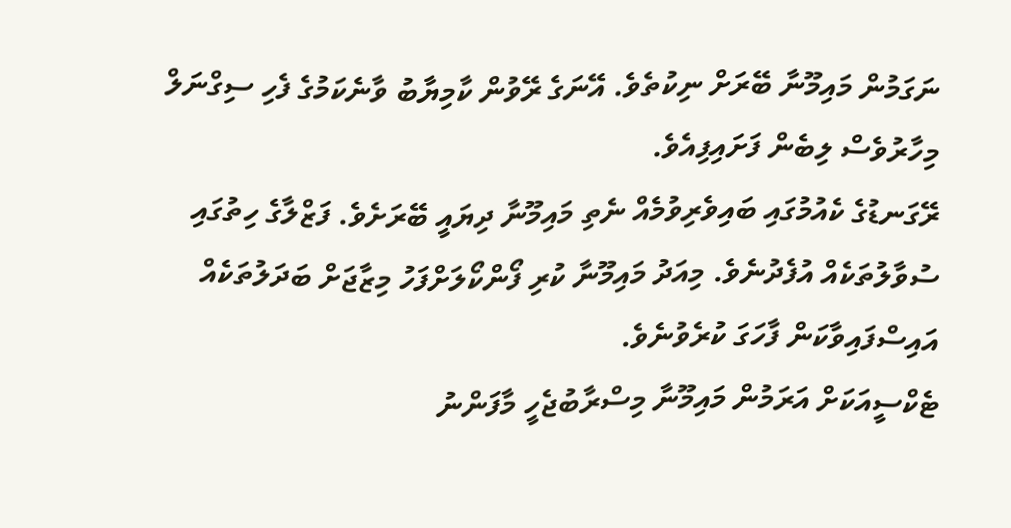ނަގަމުން މައިމޫނާ ބޭރަށް ނިކުތެވެ. އޭނަގެ ރޭވުން ކާމިޔާބު ވާނެކަމުގެ ފެހި ސިގްނަލް މިހާރުވެސް ލިބެން ފަށައިފިއެވެ.
ރޭގަނޑުގެ ކެއުމުގައި ބައިވެރިވުމެއް ނެތި މައިމޫނާ ދިޔައީ ބޭރަށެވެ. ފަޒްލާގެ ހިތުގައި ސުވާލުތަކެއް އުފެދުނެވެ. މިއަދު މައިމޫނާ ކުރި ފޯންކޯލަށްފަހު މިޒާޖަށް ބަދަލުތަކެއް އައިސްފައިވާކަން ފާހަގަ ކުރެވުނެވެ.
ޓެކްސީއަކަށް އަރަމުން މައިމޫނާ މިސްރާބުޖެހީ މާފަންނު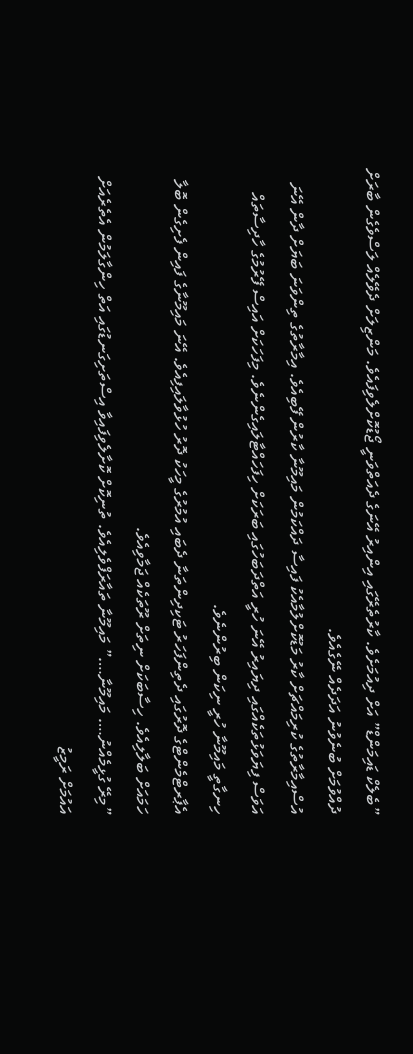”ބެލެކް ޑައިމަންޑް” އަށް ދިއުމަށެވެ. ކާރުތެރޭގައި އިންއިރު އޭނަގެ ދެއަތްވަނީ ޖޯޑުކޮށްލެވިފައެވެ. މަންޒިލަށް ދެވޭލެއް ލަސްވެގެން ބާރަށް ދުއްވުމަށް ބުނެވުނު އަދަދެއް ނޭގެއެވެ.
އުސްއިމާރާތުގެ ކުރިމައްޗަށް ކާރު މަޑުކޮށްލުމާއެކު ފައިސާ ދައްކަމުން މައިމޫނާ ކާރުން ފޭބިއެވެ. އިމާރާތުގެ ތިންވަނަ ބަޔަށް ދާން އޭނަ އަވަސް ފިޔަވަޅުތަކެއްގައި ދިޔައިރު އޭނަ ހުރީ އަތްދަބަހުގައި ބަރަކަށް ހިފަހައްޓާލައިގެންނެވެ. މިފަހަކަށް އައިސް ފޭރުމުގެ ހާދިސާތައް ހިނގާތީ މައިމޫނާ ހުރީ ނިކަން ބިރުންނެވެ.
އެޕާރޓްމެންޓްގެ ދޮރުގައި ދެތިންފަހަރު ޓަކިދިންތަނާ ދެބައި އުމުރުގެ މީހަކު ދޮރު ހުޅުވާލައިފިއެވެ. އޭނަ މައިމޫނާގެ ފައިން ފެށިގެން ބޮލާ ހަމައަށް ބަލާލިއެވެ. ހިސާބަކަށް ނިތަށް ރޫތަކެއް ޖަމާވިއެވެ.
”މިރޭ ގުޅީމެއްނު…. މައިމޫނާ….” މައިމޫނާ ތައާރަފްވެލިއެވެ. ތުނިކޮށް ކޮށާލެވިފައިވާ އިސްތަށިގަނޑުގައި އަތް ހިންގާލަމުން އެތެރެއަށް އައުމަށް ރަމީޒު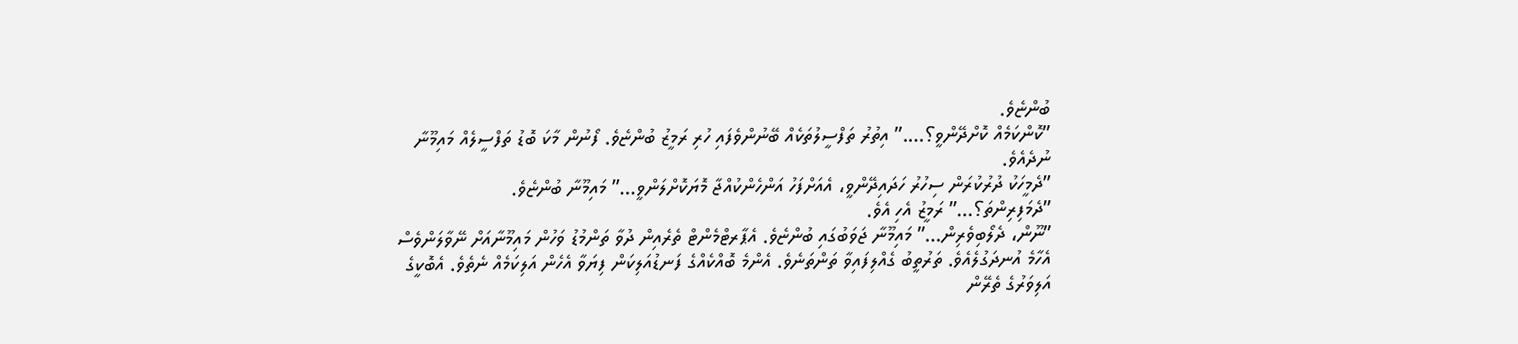ބުންޏެވެ.
”ކޮންކަމެއް ކޮށްދޭންވީ؟….” އިތުރު ތަފްސީލުތަކެއް ބޭނުންވެފައި ހުރި ރަމީޒު ބުންޏެވެ. ފޯނުން މާކަ ބޮޑު ތަފްސީލެއް މައިމޫނާ ނުދެއެވެ.
”ދެމީހަކު ދުރުކުރަން ސިހުރު ހަދައިދޭންވީ، އެއަށްފަހު އަންހެންކުއްޖާ މޮޔަކޮށްލަންވީ…” މައިމޫނާ ބުންޏެވެ.
”ދެމަފިރިންތަ؟…” ރަމީޒު އެހި އެވެ.
”ނޫން، ދެލޯބިވެރިން…” މައިމޫނާ ޖަވަބުގައި ބުންޏެވެ. އެޕާރޓްމެންޓް ތެރެއިން ދުވާ ތަންމުޑު ވަހުން މައިމޫނާއަށް ނޭވާލަންވެސް އެހާމެ އުނދަގުލެއެވެ. ތަރުތީބު ގެއްލިފައިވާ ތަންތަނެވެ. އެންމެ ބޮއްކެއްގެ ފަނޑުއަލިކަން ފިޔަވާ އެހެން އަލިކަމެއް ނެތެވެ. އެބޮކީގެ އަލިވަރުގެ ތެރޭން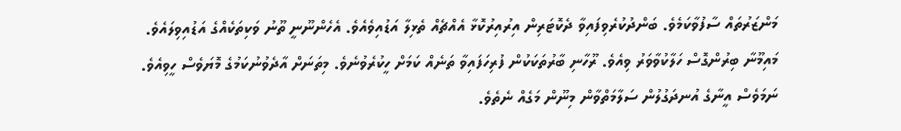މަންޒަރުތައް ސާފުވާކަމެވެ. ބަންދުކުރެވިފައިވާ ދެކޮޓަރިން އިރުއިރުކޮޅާ އެއްޗެއް ތެޅިލާ އަޑުއިވެއެވެ. އެހެންނޫނީ ތޫނު ވަކިތަކެއްގެ އަޑުއިވިލައެވެ. މައިމޫނާ ބިރުންގޮސް ހަލާކުވާވަރު ވިއެވެ. ރޫހާނި ބާރުތަކަކުން ފުރިހަފައިވާ ތަނެއް ކަމަށް ހީކުރެވުނެވެ. މިތަނަށް އާދެވުނުކަމުގެ މޮޔަވެސް ހީވިއެވެ. ނަމަވެސް އީނާގެ އުނދަގުލުން ސަލާމަތްވާން މިނޫން މަގެއް ނެތެވެ.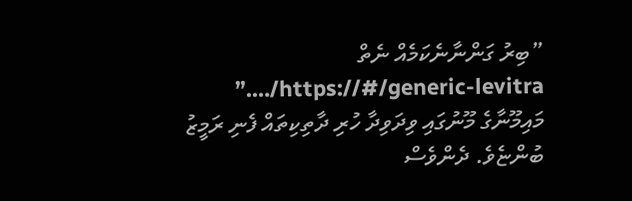”ބިރު ގަންނާނެކަމެއް ނެތް https://#/generic-levitra/….” މައިމޫނާގެ މޫނުގައި ވިދަވިދާ ހުރި ދާތިކިތައް ފެނި ރަމީޒު ބުންޏެވެ. ދެންވެސް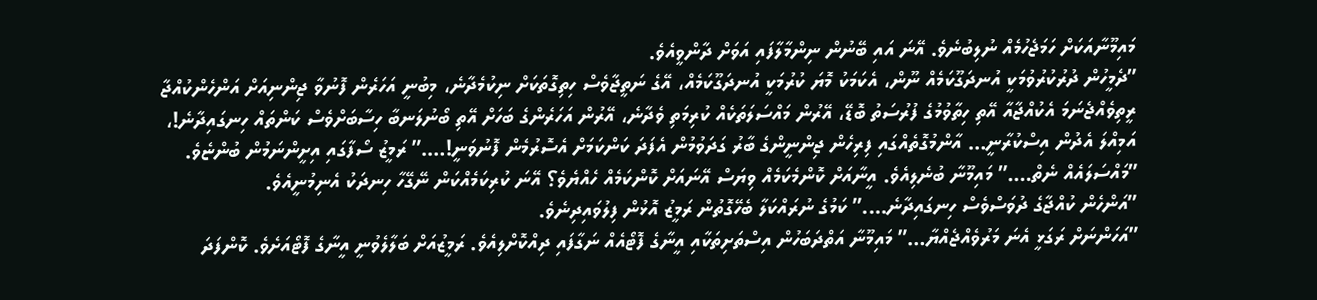މައިމޫނާއަކަށް ހަމަޖެހުމެއް ނުލިބުނެވެ. އޭނަ އައި ބޭނުން ނިންމާލާފައި އަވަށް ދާންވީއެވެ.
”ދެމީހުން ދުރުކުރުވުމަކީ އުނދަގޫކަމެއް ނޫން، އެކަމަކު މޮޔަ ކުރުމަކީ އުނދަގޫކަމެއް، އޭގެ ނަތީޖާވެސް ހިތިގޮތަކަށް ނިކުމެދާނެ، މިބުނީ އަހަރެން ފޮނުވާ ޖިންނިއަށް އަންހެންކުއްޖާ ރީތިވެއްޖެނަމަ އެކުއްޖާއާ އޭތި ހިތާވުމުގެ ފުރުސަތު ބޮޑޭ، އޭރުން މައްސަލަތަކެއް ކުރިމަތި ވެދާނެ، އޭރުން އަހަރެންގެ ބަހަށް އޭތި ބޯނުލަނބާ ހިސާބަށްވެސް ކަންތައް ހިނގައިދާނެ!، އަމިއްލަ އެދުން އިސްކުރާނީ… އާންމުގޮތެއްގައި ފިރިހެން ޖިންނީންގެ ބާރު ގަދަވުމުން އެފަދަ ކަންކަމަށް އެސޮރުމެން ފޮނުވަނީ!….” ރަމީޒު ސޯފާގައި އިށީންނަމުން ބުންޏެވެ.
”މައްސަލައެއް ނެތް….” މައިމޫނާ ބުނެލިއެވެ. އީނާއަށް ކޮންމެކަމެއް ވިޔަސް އޭނައަށް ކޮންކަމެއް ހެއްޔެވެ؟ އޭނަ ކުރިކަމެއްކަން ނޭގޭހާ ހިނދަކު އެނިމުނީއެވެ.
”އަންހެން ކުއްޖާގެ ދުވަސްވެސް ހިނގައިދާނެ….” ކަމުގެ ނުރައްކަލާ ބެހޭގޮތުން ރަމީޒު އޮޅުން ފިލުވައިދިނެވެ.
”އަހަންނަށް ރަގަޅީ އެނަ މަރުވެއްޖެއްޔާ…” މައިމޫނާ އަތްދަބަހުން އިސްތަށިތަކާއި އީނާގެ ފޮޓޯއެއް ނަގާފައި ދިއްކޮށްލިއެވެ. ރަމީޒުއަށް ބަލާލެވުނީ އީނާގެ ފޮޓޯއަށެވެ. ކޮންފަދަ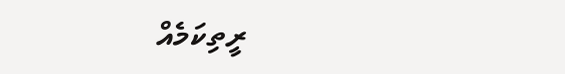ރީތިކަމެއް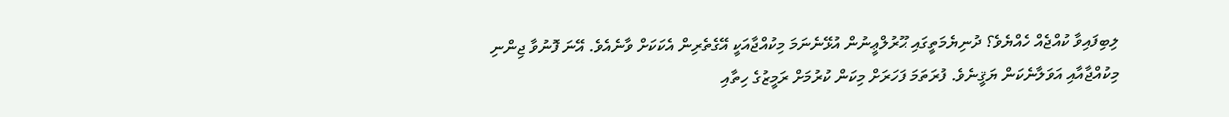ލިބިފައިވާ ކުއްޖެއް ހެއްޔެވެ؟ ދުނިޔެމަތީގައި ޙޫރުލްޢީނުން އުޅޭނެނަމަ މިކުއްޖާއަކީ އޭގެތެރިން އެކަކަށް ވާނެއެވެ. އޭނަ ފޮނުވާ ޖިންނި މިކުއްޖާއާއި އަވަލާނެކަން ޔަޤީނެވެ. ފުރަތަމަ ފަހަރަށް މިކަން ކުރުމަށް ރަމީޒުގެ ހިތާއި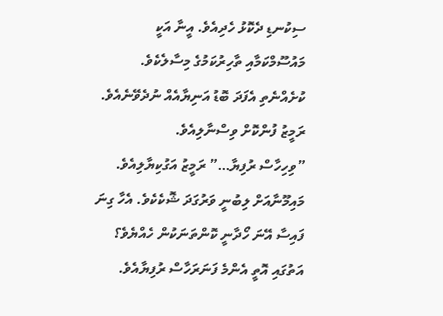ސިކުނޑި ދެކޮޅު ހެދިއެވެ. އީނާ އަކީ މައުސޫމްކަމާއި ތާހިރުކަމުގެ މިސާލެކެވެ. ކުށެއްނެތި އެފަދަ ބޮޑު އަނިޔާއެއް ނުދެވޭނެއެވެ.
ރަމީޒު ފުންކޮށް ވިސްނާލިއެވެ.
”ވިހިހާސް ރުފިޔާ…” ރަމީޒު އަގުކިޔާލިއެވެ.
މައިމޫނާއަށް ލިބުނީ ވަރުގަދަ ޝޮކެކެވެ. އެހާ ގިނަ ފައިސާ އޭނަ ހޯދާނީ ކޮންތަނަކުން ހެއްޔެވެ؟ އަތުގައި އޮތީ އެންމެ ފަނަރަހާސް ރުފިޔާއެވެ.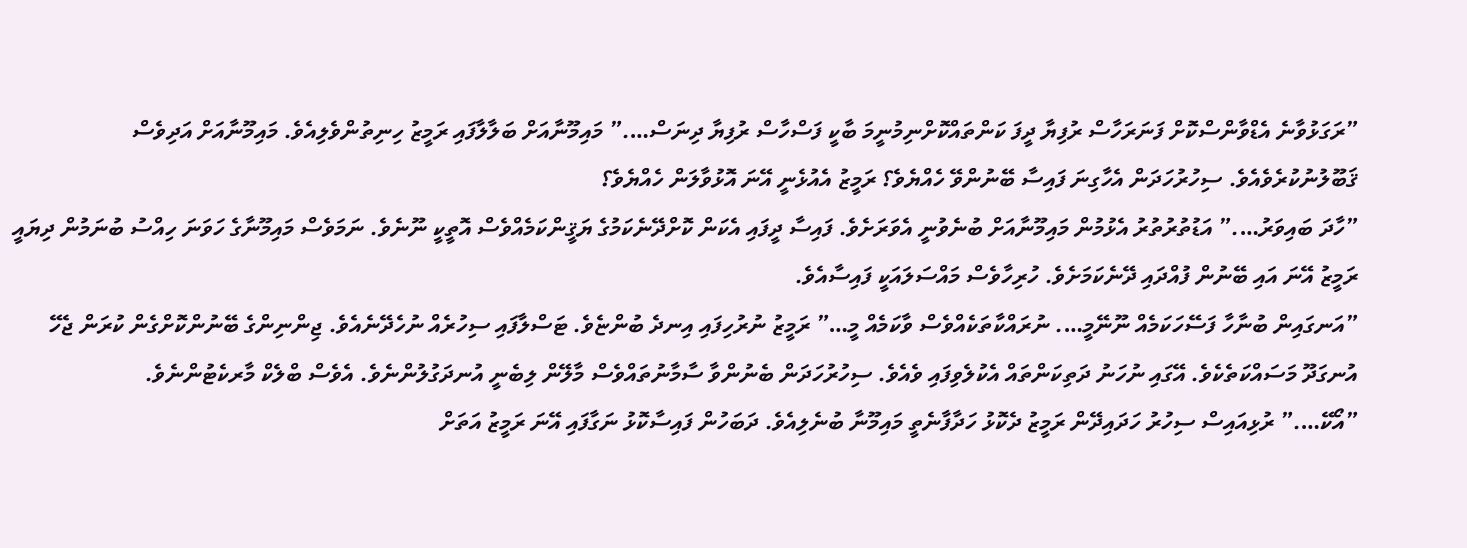”ރަގަޅުވާނެ އެޑްވާންސްކޮށް ފަނަރަހާސް ރުފިޔާ ދީފަ ކަންތައްކޮށްނިމުނީމަ ބާކީ ފަސްހާސް ރުފިޔާ ދިނަސް….” މައިމޫނާއަށް ބަލާލާފައި ރަމީޒު ހިނިތުންވެލިއެވެ. މައިމޫނާއަށް އަދިވެސް ޤަބޫލުނުކުރެވެއެވެ. ސިހުރުހަދަން އެހާގިނަ ފައިސާ ބޭނުންވޭ ހެއްޔެވެ؟ ރަމީޒު އެއުޅެނީ އޭނަ އޮޅުވާލަން ހެއްޔެވެ؟
”ހާދަ ބައިވަރު….” އަޑުތުރުތުރު އެޅުމުން މައިމޫނާއަށް ބުނެވުނީ އެވަރަށެވެ. ފައިސާ ދީފައި އެކަން ކޮށްދޭނެކަމުގެ ޔަޤީންކަމެއްވެސް އޮތީކީ ނޫނެވެ. ނަމަވެސް މައިމޫނާގެ ހަވަނަ ހިއްސު ބުނަމުން ދިޔައީ ރަމީޒު އޭނަ އައި ބޭނުން ފުއްދައި ދޭނެކަމަށެވެ. ހުރިހާވެސް މައްސަލައަކީ ފައިސާއެވެ.
”އަނގައިން ބުނާހާ ފަސޭހަކަމެއް ނޫނޭމީ…. ނުރައްކާތަކެއްވެސް ވާކަމެއް މީ…” ރަމީޒު ނުރުހިފައި އިނދެ ބުންޏެވެ. ޓަސްލާފައި ސިހުރެއް ނުހެދޭނެއެވެ. ޖިންނިންގެ ބޭނުންކޮށްގެން ކުރަން ޖެހޭ އުނގަދޫ މަސައްކަތެކެވެ. އޭގައި ނުހަނު ދަތިކަންތައް އެކުލެވިފައި ވެއެވެ. ސިހުރުހަދަން ބެނުންވާ ސާމާނުތައްވެސް މާލޭން ލިބެނީ އުނދަގުލުންނެވެ. އެވެސް ބްލެކް މާރކެޓުންނެވެ.
”އޯކޭ….” ރުޅިއައިސް ސިހުރު ހަދައިދޭން ރަމީޒު ދެކޮޅު ހަދާފާނެތީ މައިމޫނާ ބުނެލިއެވެ. ދަބަހުން ފައިސާކޮޅު ނަގާފައި އޭނަ ރަމީޒު އަތަށް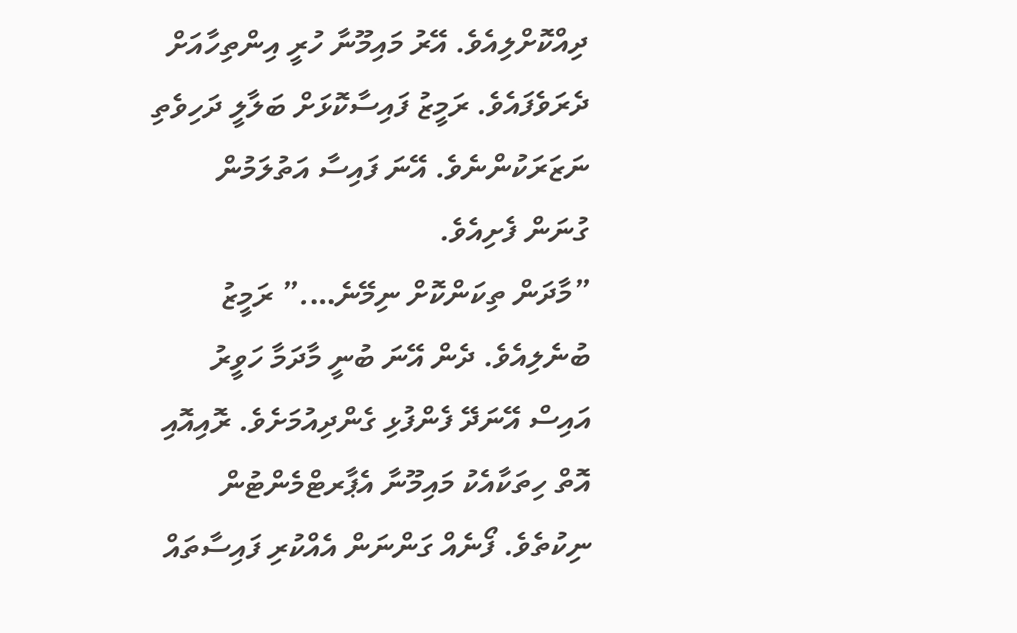ދިއްކޮށްލިއެވެ. އޭރު މައިމޫނާ ހުރީ އިންތިހާއަށް ދެރަވެފައެވެ. ރަމީޒު ފައިސާކޮޅަށް ބަލާލީ ދަހިވެތި ނަޒަރަކުންނެވެ. އޭނަ ފައިސާ އަތުލަމުން ގުނަން ފެށިއެވެ.
”މާދަން ތިކަންކޮށް ނިމޭނެ….” ރަމީޒު ބުނެލިއެވެ. ދެން އޭނަ ބުނީ މާދަމާ ހަވީރު އައިސް އޭނަދޭ ފެންފުޅި ގެންދިއުމަށެވެ. ރޮއިއޮއި އޮތް ހިތަކާއެކު މައިމޫނާ އެޕާރޓްމެންޓުން ނިކުތެވެ. ފޯނެއް ގަންނަން އެއްކުރި ފައިސާތައް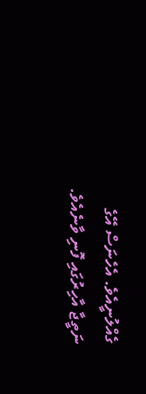ގެއްލުނީއެވެ. އެހެނަސް އޭގެ ނަތީޖާ އާހިރުގައި ފޮނި ވާނެއެވެ.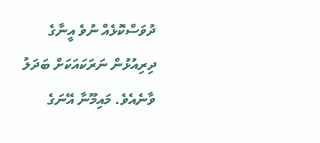ދުވަސްކޮޅެއް ނުވެ އީނާގެ ދިރިއުޅުން ނަރަކައަކަށް ބަދަލު ވާނެއެވެ. މައިމޫނާ އޭނަގެ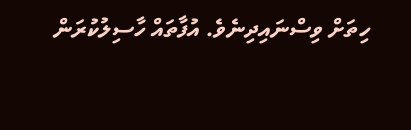ހިތަށް ވިސްނައިދިނެވެ. އުފާތައް ހާސިލުކުރަން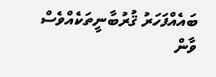ބައެއްފަހަރު ޤުރުބާނީތަކެއްވެސް ވާން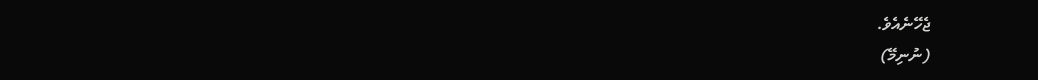ޖެހޭނެއެވެ.
(ނުނިމޭ)